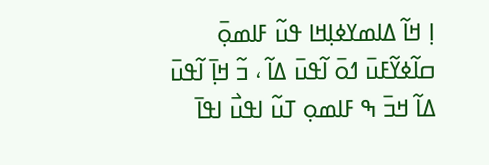ߊ߲ ߞߊ߬ ߡߊߘߌߦߊ߲ߞߊ ߟߎ߬ ߓߊߘߋ߲߫ ߛߊ߬ߦߌ߬ߓߎ߫ ߗߋ߫ ߊ߬ߟߎ߫ ߡߊ߬ ، ߏ߬ ߞߊ߲߫ ߊ߬ߟߎ߫ ߡߊ߬ ߞߏ߫ ߒ ߓߊߘߋ߲ ߠߎ߬ ߊߟߎ߯ ߊߟߊ߫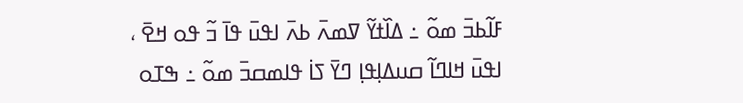ߓߊ߬ߕߏ߫ ߘߋ߬ ߸ ߡߊ߰ߙߌ߬ ߜߘߍ߫ ߕߍ߫ ߊߟߎ߫ ߟߊ߫ ߏ߬ ߟߋ ߞߐ߫ ، ߊߟߎ߫ ߞߊߣߊ߬ ߛߎߡߊ߲ߟߊ߲ ߣߌ߫ ߖߊ߭ ߟߊߘߛߏ߫ ߘߋ߬ ߸ ߒߠߋ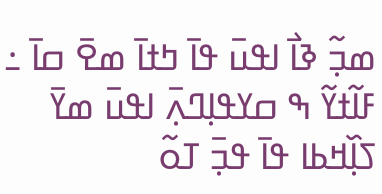ߘߏ߲߬ ߢߊ߯ ߊߟߎ߫ ߟߊ߫ ߤߙߊ߫ ߘߐ߫ ߛߊ߫ ߸ ߓߊ߬ߙߌ߬ ߒ ߛߌߟߊ߲ߣߍ߲߫ ߊߟߎ߫ ߘߌ߫ ߖߊ߲߰ߞߕߊ ߟߊ߫ ߟߏ߲߫ ߠߋ߬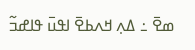ߘߐ߫ ߸ ߡߍ߲ ߞߍߕߐ߫ ߊߟߎ߫ ߟߊߝߏ߬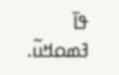ߟߊ߫ ߔߘߋߞߎ߬.